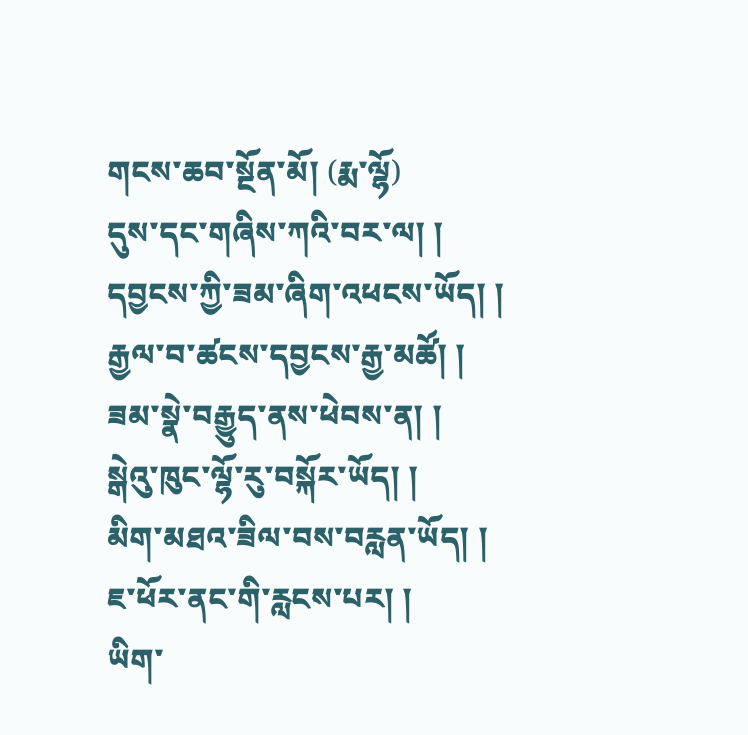གངས་ཆབ་སྔོན་མོ། (རྨ་ལྷོ)
དུས་དང་གཞིས་ཀའི་བར་ལ། །
དབྱངས་ཀྱི་ཟམ་ཞིག་འཕངས་ཡོད། །
རྒྱལ་བ་ཚངས་དབྱངས་རྒྱ་མཚོ། །
ཟམ་སྣེ་བརྒྱུད་ནས་ཕེབས་ན། །
སྒེའུ་ཁུང་ལྷོ་རུ་བསྐོར་ཡོད། །
མིག་མཐའ་ཟིལ་བས་བརླན་ཡོད། །
ཇ་ཕོར་ནང་གི་རླངས་པར། །
ཡིག་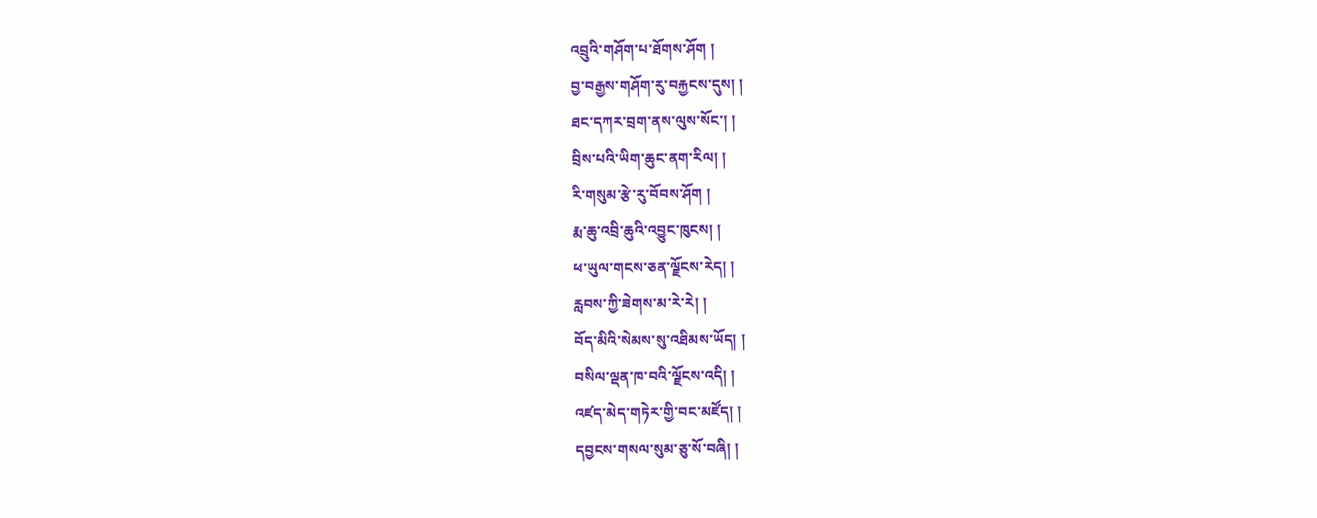འབྲུའི་གཤོག་པ་ཐོགས་ཤོག །
བྱ་བརྒྱས་གཤོག་རུ་བརྐྱངས་དུས། །
ཐང་དཀར་བྲག་ནས་ལུས་སོང་། །
བྲིས་པའི་ཡིག་ཆུང་ནག་རིལ། །
རི་གསུམ་རྩེ་རུ་བོབས་ཤོག །
རྨ་ཆུ་འབྲི་ཆུའི་འབྱུང་ཁུངས། །
ཕ་ཡུལ་གངས་ཅན་ལྗོངས་རེད། །
རླབས་ཀྱི་ཟེགས་མ་རེ་རེ། །
བོད་མིའི་སེམས་སུ་འཐིམས་ཡོད། །
བསིལ་ལྡན་ཁ་བའི་ལྗོངས་འདི། །
འཛད་མེད་གཏེར་གྱི་བང་མཛོད། །
དབྱངས་གསལ་སུམ་ཅུ་སོ་བཞི། །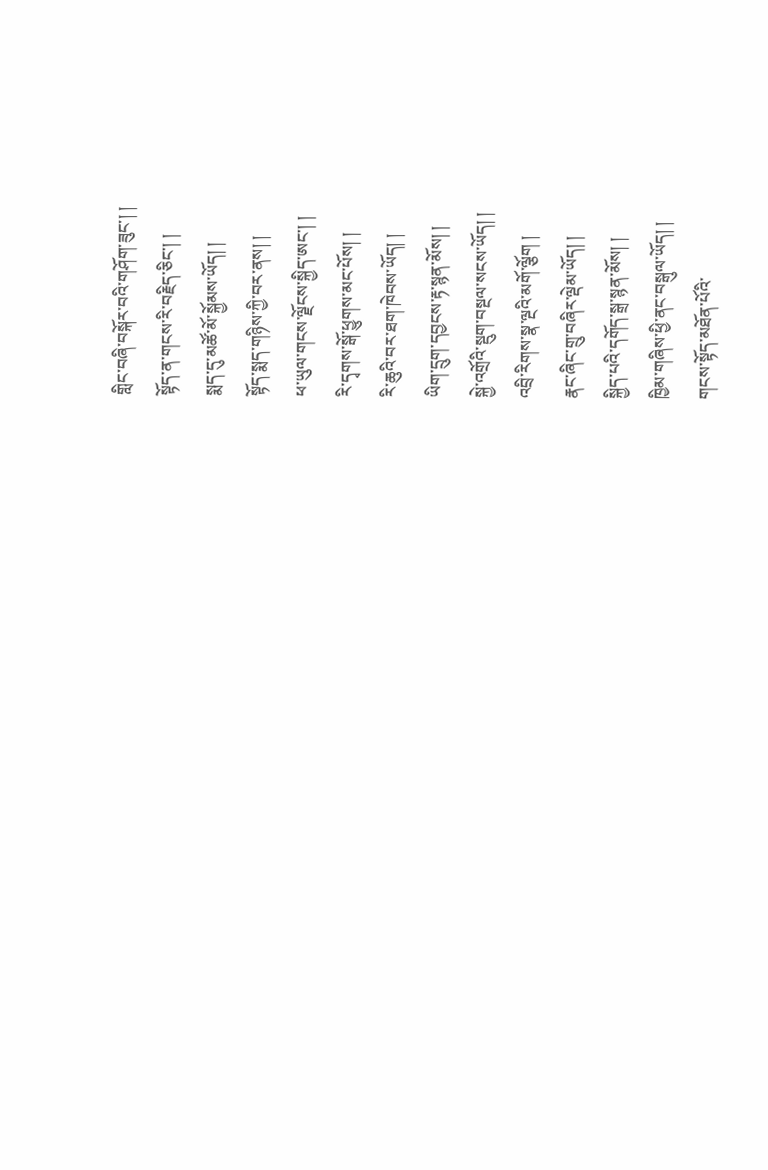གླིང་བཞི་བསྐོར་བའི་གཤོག་ཟུང་། །
སྟོད་ན་གངས་རི་བརྗིད་ཅིང་། །
སྨད་དུ་མཚོ་མོ་སྐྱོམས་ཡོད། །
སྟོད་སྨད་གཉིས་ཀྱི་བར་ནས། །
ཕ་ཡུལ་གངས་ལྗོངས་སྐྱིད་ཨང་། །
རི་དྭགས་སྒོ་ཕྱུགས་མང་པོས། །
རི་ཆུའི་བར་ཐག་ཁེབས་ཡོད། །
ཡིག་དྲུག་དབྱངས་རྟ་སྙན་མོས། །
སྐྱེ་འགྲོའི་སྡུག་བསྔལ་སངས་ཡོད། །
འབྲི་རིགས་སྣ་ལྔའི་མགོ་ལྕོག །
རྣང་ཞིང་གྲུ་བཞིར་ལྡེམ་ཡོད། །
སྐྱིད་པའི་དགོད་སྒྲ་སྙན་མོས། །
ཁྱིམ་གཞིས་ཕྱི་ནང་བསྒུལ་ཡོད། །
གངས་སྟོད་མཐོན་པོའི་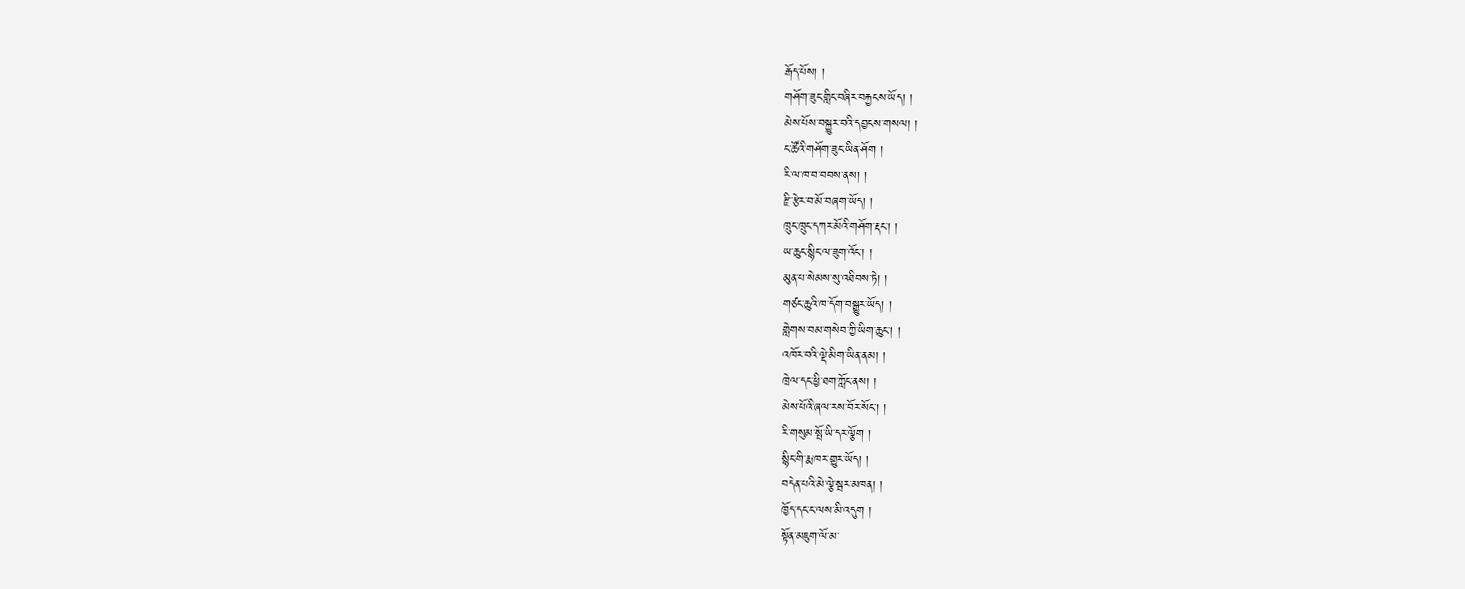རྒོད་པོས། །
གཤོག་ཟུང་གླིང་བཞིར་བརྐྱངས་ཡོད། །
མེས་པོས་བསྐྱུར་བའི་དབྱངས་གསལ། །
ང་ཚོའི་གཤོག་ཟུང་ཡིན་ཤོག །
རི་ལ་ཁ་བ་བབས་ནས། །
རྫི་རྩེར་བ་མོ་བཞག་ཡོད། །
ཁྲུང་ཁྲུང་དཀར་མོའི་གཤོག་རྡང་། །
ཡ་ཆུང་སྙིང་ལ་ཟུག་འོང་། །
མུན་པ་སེམས་སུ་འཐིབས་ཏེ། །
གཙང་ཆུའི་ཁ་དོག་བསྒྱུར་ཡོད། །
གླེགས་བམ་གསེབ་ཀྱི་ཡིག་ཆུང་། །
འཁོར་བའི་ལྡེ་མིག་ཡིན་ནམ། །
ཁྲེལ་དང་ཕྱི་ཐག་ཀློང་ནས། །
མེས་པོའི་ཞལ་རས་བོར་སོང་། །
རི་གསུམ་སྤོ་ཡི་དར་ལྕོག །
སྙིང་གི་རྨ་ཁར་གྱུར་ཡོད། །
བདེན་པའི་མེ་ལྕེ་སྦར་མཁན། །
ཁྱོད་དང་ང་ལས་མི་འདུག །
སྟོན་མཇུག་ལོ་མ་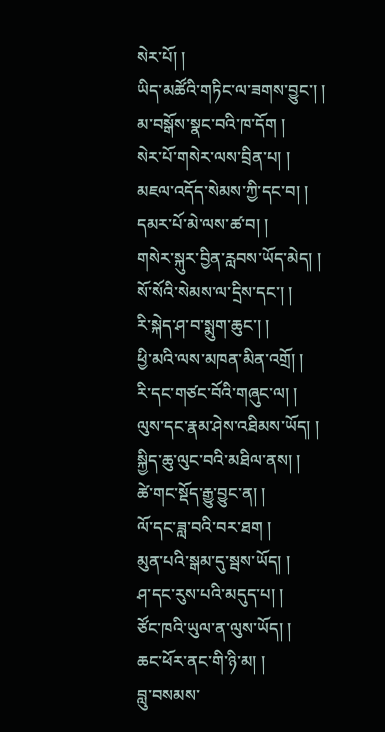སེར་པོ། །
ཡིད་མཚོའི་གཏིང་ལ་ཟགས་བྱུང་། །
མ་བསྒོས་སྣང་བའི་ཁ་དོག །
སེར་པོ་གསེར་ལས་བྲིན་པ། །
མཇལ་འདོད་སེམས་ཀྱི་དང་བ། །
དམར་པོ་མེ་ལས་ཚ་བ། །
གསེར་སྐུར་བྱིན་རླབས་ཡོད་མེད། །
སོ་སོའི་སེམས་ལ་དྲིས་དང་། །
རི་སྐེད་ཤ་བ་སྨུག་ཆུང་། །
ཕྱི་མའི་ལས་མཁན་མིན་འགྲོ། །
རི་དང་གཙང་བོའི་གཞུང་ལ། །
ལུས་དང་རྣམ་ཤེས་འཐིམས་ཡོད། །
སྐྱིད་ཆུ་ལུང་བའི་མཐིལ་ནས། །
ཚེ་གང་སྡོད་རྒྱུ་བྱུང་ན། །
ལོ་དང་ཟླ་བའི་བར་ཐག །
མུན་པའི་སྒམ་དུ་སྦས་ཡོད། །
ཤ་དང་རུས་པའི་མདུད་པ། །
ཙོང་ཁའི་ཡུལ་ན་ལུས་ཡོད། །
ཆང་ཕོར་ནང་གི་ཉི་མ། །
བླུ་བསམས་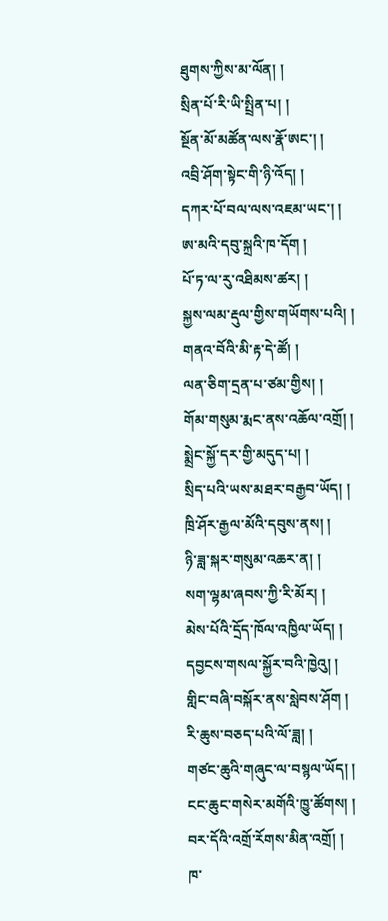ཐུགས་ཀྱིས་མ་ལོན། །
སྲིན་པོ་རི་ཡི་སྤྲིན་པ། །
སྔོན་མོ་མཚོན་ལས་རྣོ་ཨང་། །
འབྲི་ཤོག་སྟེང་གི་ཉི་འོད། །
དཀར་པོ་བལ་ལས་འཇམ་ཡང་། །
ཨ་མའི་དབུ་སྐྲའི་ཁ་དོག །
པོ་ཏ་ལ་རུ་འཐིམས་ཚར། །
སྐྱས་ལམ་རྡུལ་གྱིས་གཡོགས་པའི། །
གནའ་བོའི་མི་རྟ་དེ་ཚོ། །
ལན་ཅིག་དྲན་པ་ཙམ་གྱིས། །
གོམ་གསུམ་རྨང་ནས་འཆོལ་འགྲོ། །
སྨྲེང་སྐྱོ་དར་གྱི་མདུད་པ། །
སྲིད་པའི་ཡས་མཐར་བརྒྱབ་ཡོད། །
ཁྲི་ཤོར་རྒྱལ་མོའི་དབུས་ནས། །
ཉི་ཟླ་སྐར་གསུམ་འཆར་ན། །
སག་ལྷམ་ཞབས་ཀྱི་རི་མོར། །
མེས་པོའི་དྲོད་ཁོལ་འཁྱིལ་ཡོད། །
དབྱངས་གསལ་སྐྱོར་བའི་ཁྱེའུ། །
གླིང་བཞི་བསྐོར་ནས་སླེབས་ཤོག །
རི་ཆུས་བཅད་པའི་ལོ་ཟླ། །
གཙང་ཆུའི་གཞུང་ལ་བསྙལ་ཡོད། །
ངང་ཆུང་གསེར་མགོའི་ཁྱུ་ཚོགས། །
བར་དོའི་འགྲོ་རོགས་མིན་འགྲོ། །
ཁ་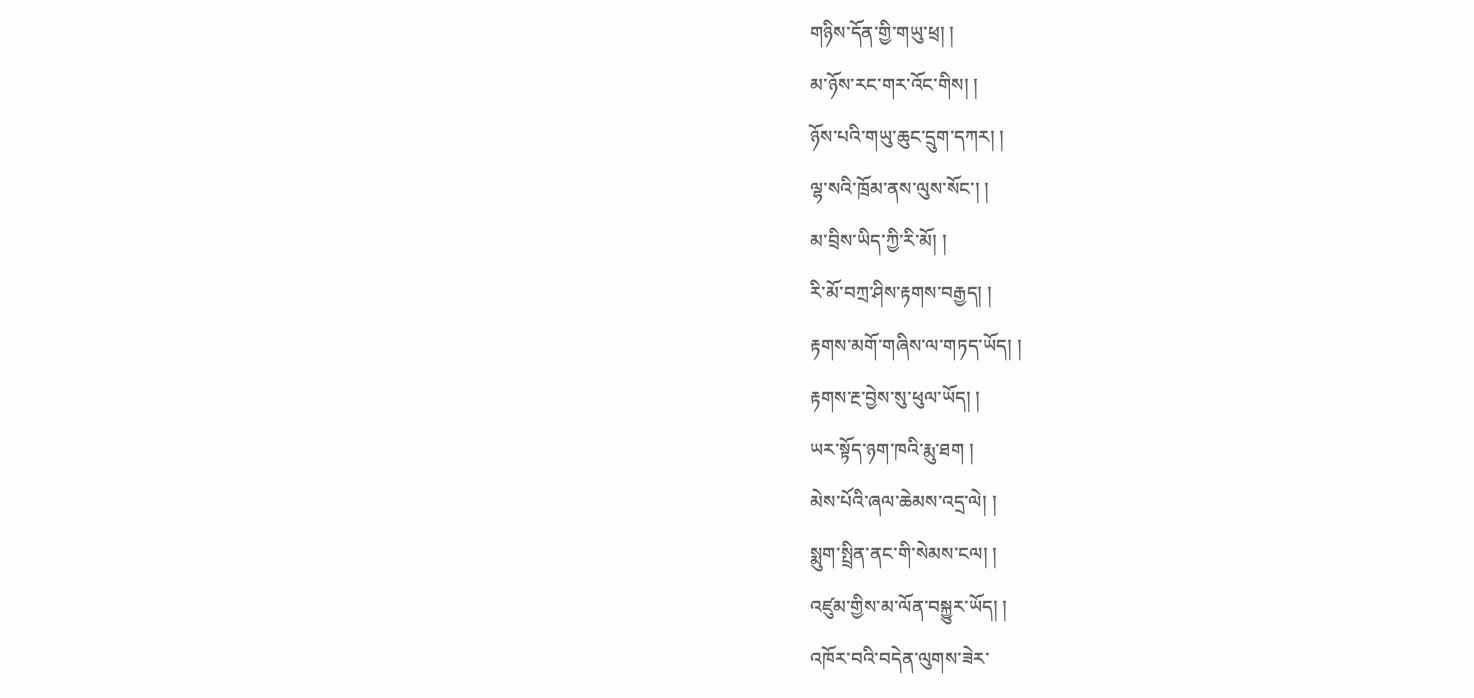གཉིས་དོན་གྱི་གཡུ་ཕྲ། །
མ་ཉོས་རང་གར་འོང་གིས། །
ཉོས་པའི་གཡུ་ཆུང་དྲུག་དཀར། །
ལྷ་སའི་ཁྲོམ་ནས་ལུས་སོང་། །
མ་བྲིས་ཡིད་ཀྱི་རི་མོ། །
རི་མོ་བཀྲ་ཤིས་རྟགས་བརྒྱད། །
རྟགས་མགོ་གཞིས་ལ་གཏད་ཡོད། །
རྟགས་རྔ་བྱེས་སུ་ཕུལ་ཡོད། །
ཡར་སྟོད་ཉག་ཁའི་རྨུ་ཐག །
མེས་པོའི་ཞལ་ཆེམས་འདྲ་ལེ། །
སྨུག་སྤྲིན་ནང་གི་སེམས་ངལ། །
འཛུམ་གྱིས་མ་ལོན་བསྐྱུར་ཡོད། །
འཁོར་བའི་བདེན་ལུགས་ཟེར་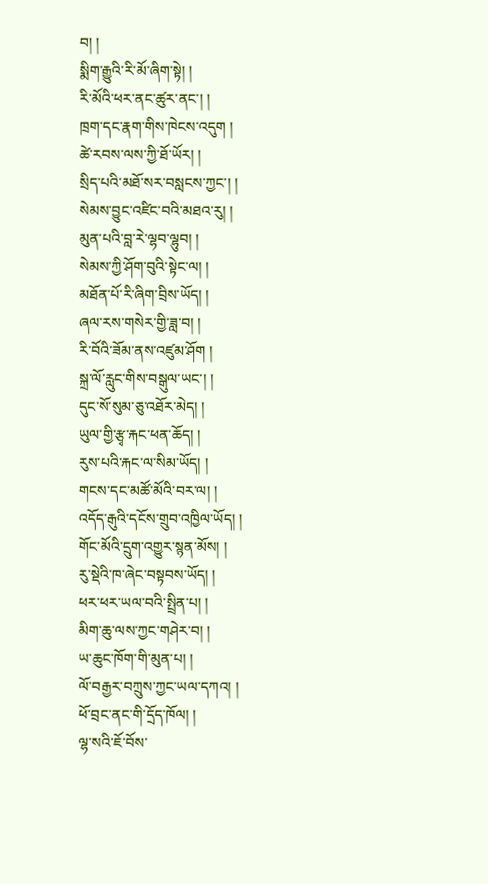བ། །
སྨིག་རྒྱུའི་རི་མོ་ཞིག་སྟེ། །
རི་མོའི་ཕར་ནང་ཚུར་ནང་། །
ཁྲག་དང་རྣག་གིས་ཁེངས་འདུག །
ཚེ་རབས་ལས་ཀྱི་ཐོ་ཡོར། །
སྲིད་པའི་མཐོ་སར་བསླངས་ཀྱང་། །
སེམས་བྱུང་འཛིང་བའི་མཐའ་རུ། །
མུན་པའི་བླ་རེ་ལྷབ་ལྷུབ། །
སེམས་ཀྱི་ཤོག་བུའི་སྟེང་ལ། །
མཐོན་པོ་རི་ཞིག་བྲིས་ཡོད། །
ཞལ་རས་གསེར་གྱི་ཟླ་བ། །
རི་བོའི་ཟོམ་ནས་འཛུམ་ཤོག །
སྐྲ་ལོ་རླུང་གིས་བསྒུལ་ཡང་། །
དུང་སོ་སུམ་ཅུ་འཐོར་མེད། །
ཡུལ་གྱི་རྩྭ་རྐང་ཕན་ཆོད། །
རུས་པའི་རྐང་ལ་སིམ་ཡོད། །
གངས་དང་མཚོ་མོའི་བར་ལ། །
འདོད་རྒུའི་དངོས་གྲུབ་འཁྱིལ་ཡོད། །
གོང་མོའི་དྲུག་འགྱུར་སྙན་མོས། །
རུ་སྡེའི་ཁ་ཞེང་བསྟབས་ཡོད། །
ཕར་ཕར་ཡལ་བའི་སྤྲིན་པ། །
མིག་ཆུ་ལས་ཀྱང་གཤེར་བ། །
ཡ་ཆུང་ཁོག་གི་མུན་པ། །
ལོ་བརྒྱར་བཀྲུས་ཀྱང་ཡལ་དཀའ། །
ཕོ་བྲང་ནང་གི་དྲོད་ཁོལ། །
ལྷ་སའི་ཇོ་བོས་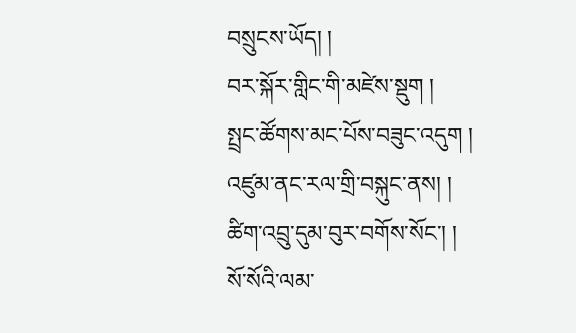བསྲུངས་ཡོད། །
བར་སྐོར་གླིང་གི་མཛེས་སྡུག །
སྤྲང་ཚོགས་མང་པོས་བཟུང་འདུག །
འཛུམ་ནང་རལ་གྲི་བསྐུང་ནས། །
ཚིག་འབྲུ་དུམ་བུར་བགོས་སོང་། །
སོ་སོའི་ལམ་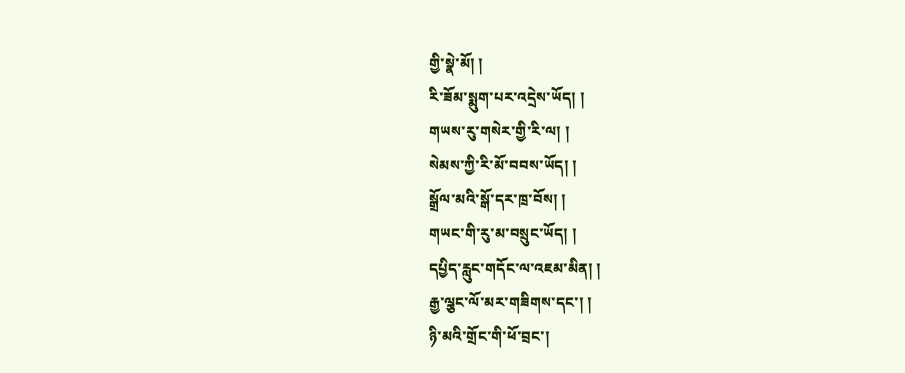གྱི་སྣེ་མོ། །
རི་ཟོམ་སྨུག་པར་འདྲེས་ཡོད། །
གཡས་རུ་གསེར་གྱི་རི་ལ། །
སེམས་ཀྱི་རི་མོ་བབས་ཡོད། །
སྒྲོལ་མའི་སྒོ་དར་ཁྲ་བོས། །
གཡང་གི་རུ་མ་བསྲུང་ཡོད། །
དཔྱིད་རླུང་གདོང་ལ་འཇམ་མིན། །
རྒྱ་ལྕང་ལོ་མར་གཟིགས་དང་། །
ཉི་མའི་གྲོང་གི་ཕོ་བྲང་།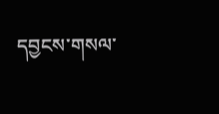དབྱངས་གསལ་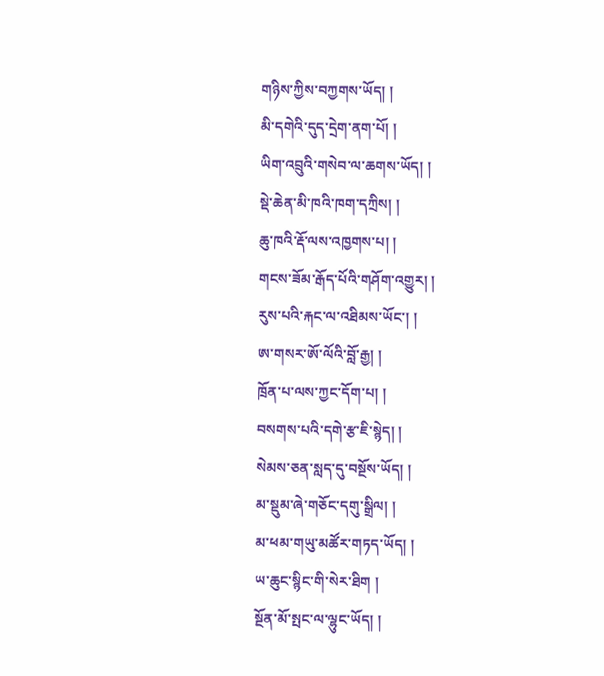གཉིས་ཀྱིས་བཀྱགས་ཡོད། །
མི་དགེའི་དུད་དྲེག་ནག་པོ། །
ཡིག་འབྲུའི་གསེབ་ལ་ཆགས་ཡོད། །
སྡེ་ཆེན་མི་ཁའི་ཁག་དཀྲིས། །
ཆུ་ཁའི་རྡོ་ལས་འཁྱགས་པ། །
གངས་ཟོམ་རྒོད་པོའི་གཤོག་འགྱུར། །
རུས་པའི་རྐང་ལ་འཐིམས་ཡོང་། །
ཨ་གསར་ཨོ་ལོའི་བློ་རྒྱ། །
ཁྲོན་པ་ལས་ཀྱང་དོག་པ། །
བསགས་པའི་དགེ་རྩ་ཇི་སྙེད། །
སེམས་ཅན་སླད་དུ་བསྔོས་ཡོད། །
མ་སྡུམ་ཞེ་གཅོང་དགུ་སྒྲིལ། །
མ་ཕམ་གཡུ་མཚོར་གཏད་ཡོད། །
ཡ་ཆུང་སྙིང་གི་སེར་ཐིག །
སྔོན་མོ་སྤང་ལ་ལྷུང་ཡོད། །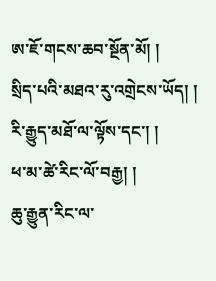ཨ་ཇོ་གངས་ཆབ་སྔོན་མོ། །
སྲིད་པའི་མཐའ་རུ་འགྲེངས་ཡོད། །
རི་རྒྱུད་མཐོ་ལ་ལྟོས་དང་། །
ཕ་མ་ཚེ་རིང་ལོ་བརྒྱ། །
ཆུ་རྒྱུན་རིང་ལ་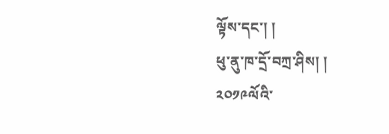ལྟོས་དང་། །
ཕུ་ནུ་ཁ་དྲོ་བཀྲ་ཤིས། །
༢༠༡༩ལོའི་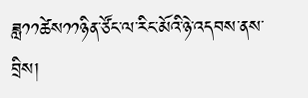ཟླ༡༡ཚེས༡༡ཉིན་ཙོང་ལ་རིང་མོའི་ཉེ་འདབས་ནས་བྲིས།